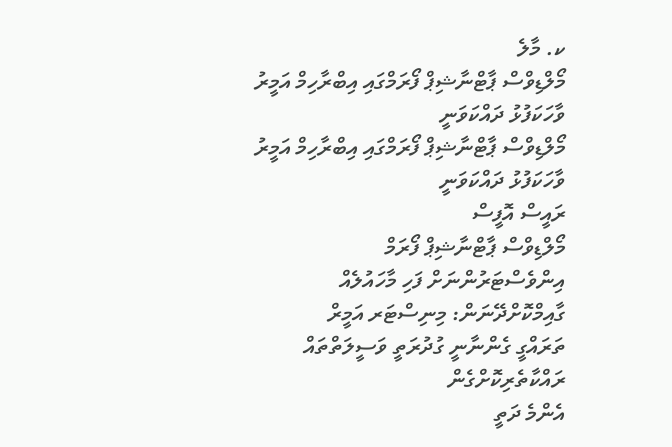ކ. މާލެ
މޯލްޑިވްސް ޕާޓްނާޝިޕް ފޯރަމްގައި އިބްރާހިމް އަމީރު ވާހަކަފުޅު ދައްކަވަނީ
މޯލްޑިވްސް ޕާޓްނާޝިޕް ފޯރަމްގައި އިބްރާހިމް އަމީރު ވާހަކަފުޅު ދައްކަވަނީ
ރައީސް އޮފީސް
މޯލްޑިވްސް ޕާޓްނާޝިޕް ފޯރަމް
އިންވެސްޓަރުންނަށް ފަހި މާހައުލެއް ގާއިމްކޮށްދޭނަން: މިނިސްޓަރ އަމީރް
ތަރައްގީ ގެންނާނީ ގުދުރަތީ ވަސީލަތްތައް ރައްކާތެރިކޮށްގެން
އެންމެ ދަތީ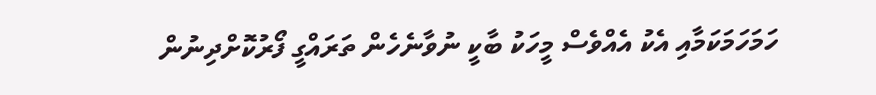ހަމަހަމަކަމާއި އެކު އެއްވެސް މީހަކު ބާކީ ނުވާނެހެން ތަރައްގީ ފޯރުކޮށްދިނުން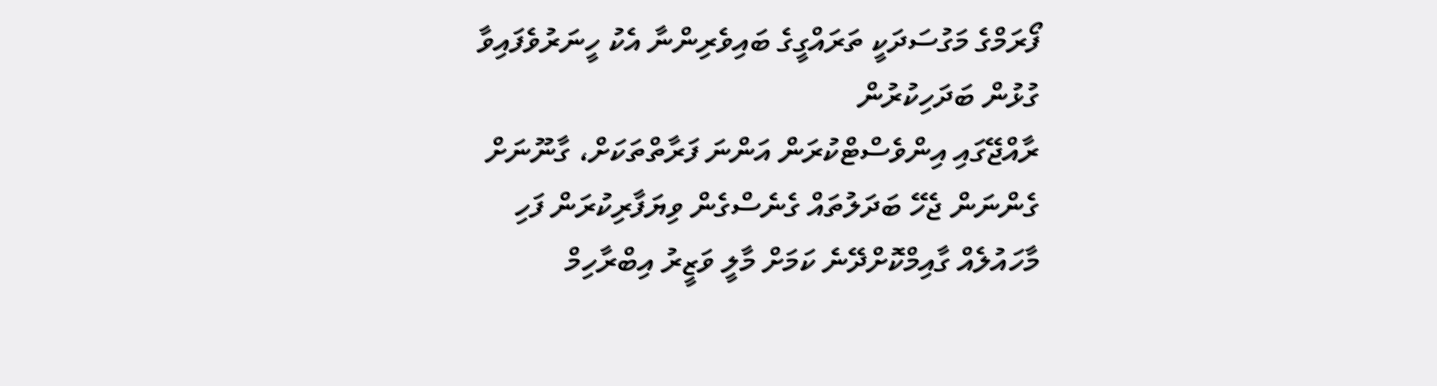ފޯރަމްގެ މަގުސަދަކީ ތަރައްގީގެ ބައިވެރިންނާ އެކު ހީނަރުވެފައިވާ ގުޅުން ބަދަހިކުރުން
ރާއްޖޭގައި އިންވެސްޓްކުރަން އަންނަ ފަރާތްތަކަށް، ގާނޫނަށް ގެންނަން ޖެހޭ ބަދަލުތައް ގެނެސްގެން ވިޔަފާރިކުރަން ފަހި މާހައުލެއް ގާއިމްކޮށްދޭނެ ކަމަށް މާލީ ވަޒީރު އިބްރާހިމް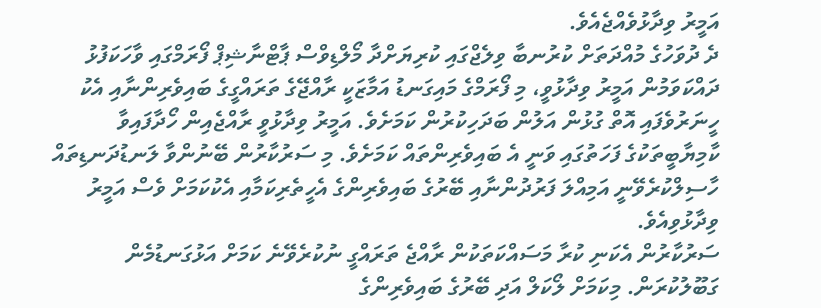އަމީރު ވިދާޅުވެއްޖެއެވެ.
ދެ ދުވަހުގެ މުއްދަތަށް ކުރުނބާ ވިލެޖްގައި ކުރިޔަށްދާ މޯލްޑިވްސް ޕާޓްނާޝިޕް ފޯރަމްގައި ވާހަކަފުޅު ދައްކަވަމުން އަމީރު ވިދާޅުވީ، މި ފޯރަމްގެ މައިގަނޑު އަމާޒަކީ ރާއްޖޭގެ ތަރައްގީގެ ބައިވެރިންނާއި އެކު ހީނަރުވެފައި އޮތް ގުޅުން އަލުން ބަދަހިކުރުން ކަމަށެވެ. އަމީރު ވިދާޅުވީ ރާއްޖެއިން ހޯދާފައިވާ ކާމިޔާބީތަކުގެ ފަހަތުގައި ވަނީ އެ ބައިވެރިންތައް ކަމަށެވެ. މި ސަރުކާރުން ބޭނުންވާ ލަނޑުދަނޑިތައް ހާސިލްކުރެވޭނީ އަމިއްލަ ފަރުދުންނާއި ބޭރުގެ ބައިވެރިންގެ އެހީތެރިކަމާއި އެކުކަމަށް ވެސް އަމީރު ވިދާޅުވިއެވެ.
ސަރުކާރުން އެކަނި ކުރާ މަސައްކަތަކުން ރާއްޖެ ތަރައްގީ ނުކުރެވޭނެ ކަމަށް އަޅުގަނޑުމެން ގަބޫލުކުރަން. މިކަމަށް ލޯކަލް އަދި ބޭރުގެ ބައިވެރިންގެ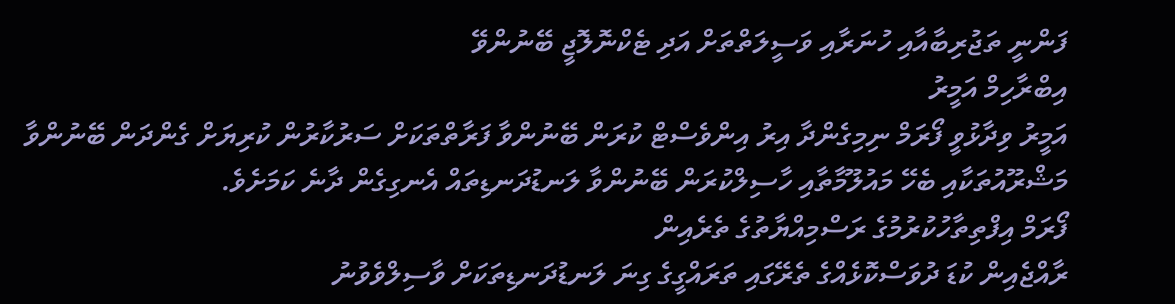ފަންނީ ތަޖުރިބާއާއި ހުނަރާއި ވަސީލަތްތަށް އަދި ޓެކްނޮލޮޖީ ބޭނުންވޭ
އިބްރާހިމް އަމީރު
އަމީރު ވިދާޅުވީ ފޯރަމް ނިމިގެންދާ އިރު އިންވެސްޓް ކުރަން ބޭނުންވާ ފަރާތްތަކަށް ސަރުކާރުން ކުރިޔަށް ގެންދަން ބޭނުންވާ މަޝްރޫއުތަކާއި ބެހޭ މައުލޫމާތާއި ހާސިލްކުރަން ބޭނުންވާ ލަނޑުދަނޑިތައް އެނގިގެން ދާނެ ކަމަށެވެ.
ފޯރަމް އިފްތިތާހުކުރުމުގެ ރަސްމިއްޔާތުގެ ތެރެއިން
ރާއްޖެއިން ކުޑަ ދުވަސްކޮޅެއްގެ ތެރޭގައި ތަރައްގީގެ ގިނަ ލަނޑުދަނޑިތަކަށް ވާސިލްވެވުނު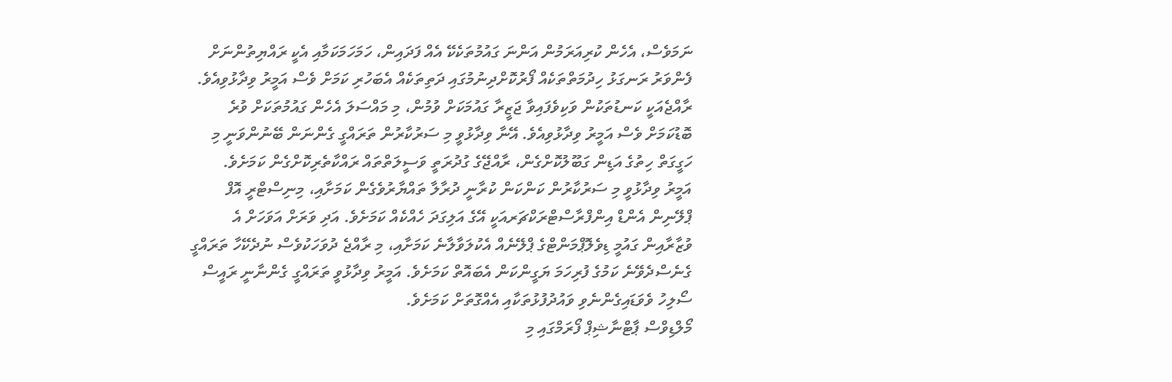ނަމަވެސް، އެހެން ކުރިއަރަމުން އަންނަ ގައުމުތަކެކޭ އެއް ފަދައިން، ހަމަހަމަކަމާއި އެކީ ރައްޔިތުންނަށް ފެންވަރު ރަނގަޅު ހިދުމަތްތަކެއް ފޯރުކޮށްދިނުމުގައި ދަތިތަކެއް އެބަހުރި ކަމަށް ވެސް އަމީރު ވިދާޅުވިއެވެ. ރާއްޖެއަކީ ކަނޑުތަކުން ވަކިވެފައިވާ ޖަޒީރާ ގައުމަކަށް ވުމުން، މި މައްސަލަ އެހެން ގައުމުތަކަށް ވުރެ ބޮޑުކަމަށް ވެސް އަމީރު ވިދާޅުވިއެވެ. އޭނާ ވިދާޅުވީ މި ސަރުކާރުން ތަރައްގީ ގެންނަން ބޭނުންވަނީ މި ހަގީގަތް ހިތުގެ އަޑިން ގަބޫލުކޮށްގެން، ރާއްޖޭގެ ގުދުރަތީ ވަސީލަތްތައް ރައްކާތެރިކޮށްގެން ކަމަށެވެ.
އަމީރު ވިދާޅުވީ މި ސަރުކާރުން ކަންކަން ކުރާނީ ދުރާލާ ތައްޔާރުވެގެން ކަމަށާއި، މިނިސްޓްރީ އޮފް ޕްލޭނިން އެންޑް އިންފްރާސްޓްރަކްޗަރއަކީ އޭގެ އަލިގަދަ ހެއްކެއް ކަމަށެވެ. އަދި ވަރަށް އަވަހަށް އެ ވުޒާރާއިން ގައުމީ ޑިވެލޮޕްމަންޓްގެ ޕްލޭނެއް އެކުލަވާލާނެ ކަމަށާއި، މި ރާއްޖެ ދުވަހަކުވެސް ނުދެކޭހާ ތަރައްގީ ގެނެސްދެވޭނެ ކަމުގެ ފުރިހަމަ ޔަގީންކަން އެބައޮތް ކަމަށެވެ. އަމީރު ވިދާޅުވީ ތަރައްގީ ގެންނާނީ ރައީސް ސޯލިހު ވެވަޑައިގެންނެވި ވައުދުފުޅުތަކާއި އެއްގޮތަށް ކަމަށެވެ.
މޯލްޑިވްސް ޕާޓްނާޝިޕް ފޯރަމްގައި މި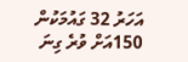އަހަރު 32 ގައުމަކުން 150އަށް ވުރެ ގިނަ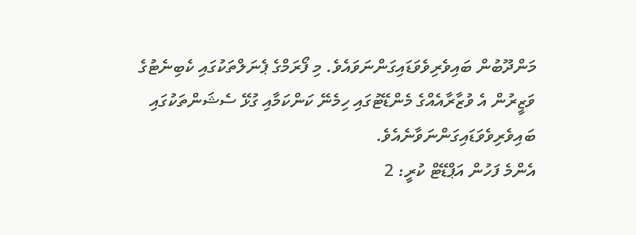މަންދޫބުން ބައިވެރިވެވަޑައިގަންނަވައެވެ. މި ފޯރަމްގެ ޕެނަލްތަކުގައި ކެބިނެޓުގެ ވަޒީރުން އެ ވުޒާރާއެއްގެ މެންޑޭޓުގައި ހިމެނޭ ކަންކަމާއި ގުޅޭ ސެޝަންތަކުގައި ބައިވެރިވެވަޑައިގަންނަވާނެއެވެ.
އެންމެ ފަހުން އަޕްޑޭޓް ކުރީ: 2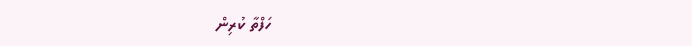ހަފްތާ ކުރިން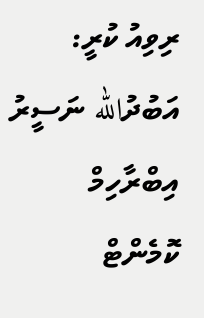ރިވިއު ކުރީ: އަބުދުالله ނަސީރު އިބްރާހިމް
ކޮމެންޓް